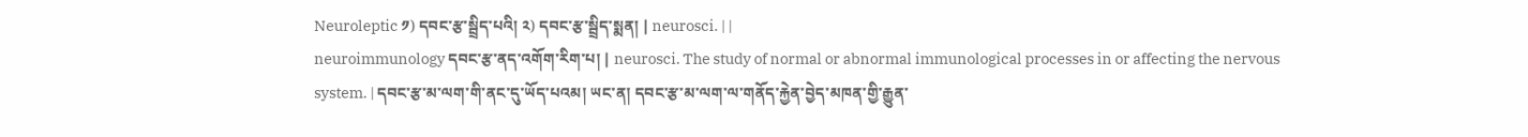Neuroleptic ༡) དབང་རྩ་སྦྲིད་པའི། ༢) དབང་རྩ་སྦྲིད་སྨན། | neurosci. | |
neuroimmunology དབང་རྩ་ནད་འགོག་རིག་པ། | neurosci. The study of normal or abnormal immunological processes in or affecting the nervous system. | དབང་རྩ་མ་ལག་གི་ནང་དུ་ཡོད་པའམ། ཡང་ན། དབང་རྩ་མ་ལག་ལ་གནོད་རྐྱེན་བྱེད་མཁན་གྱི་རྒྱུན་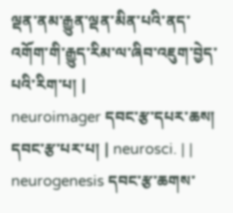ལྡན་ནམ་རྒྱུན་ལྡན་མིན་པའི་ནད་འགོག་གི་རྒྱུད་རིམ་ལ་ཞིབ་འཇུག་བྱེད་པའི་རིག་པ། |
neuroimager དབང་རྩ་དཔར་ཆས། དབང་རྩ་པར་པ། | neurosci. | |
neurogenesis དབང་རྩ་ཆགས་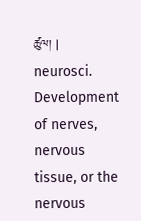ཚུལ། | neurosci. Development of nerves, nervous tissue, or the nervous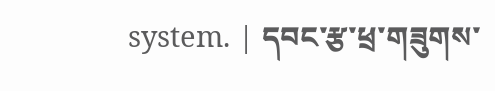system. | དབང་རྩ་ཕྲ་གཟུགས་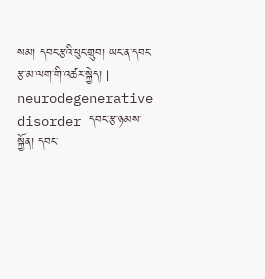སམ། དབང་རྩའི་ཕུང་གྲུབ། ཡང་ན་དབང་རྩ་མ་ལག་གི་འཚར་སྐྱེད། |
neurodegenerative disorder དབང་རྩ་ཉམས་སྐྱོན། དབང་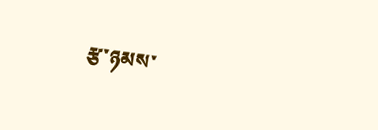རྩ་ཉམས་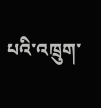པའི་འཁྲུག་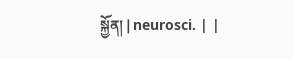སྐྱོན། | neurosci. | |